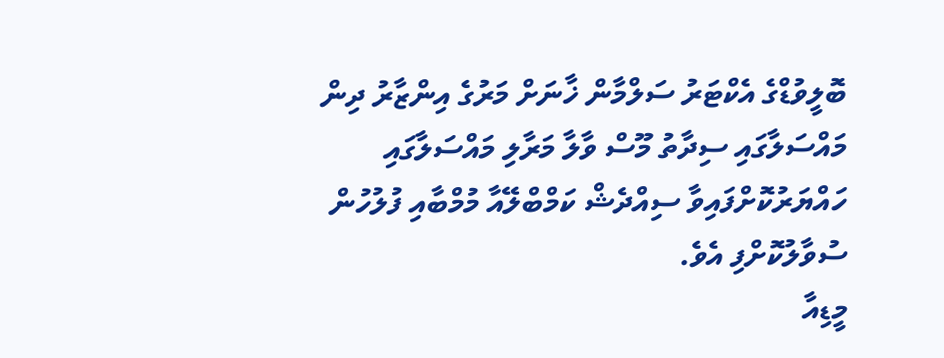ބޮލީވުޑްގެ އެކްޓަރު ސަލްމާން ޚާނަށް މަރުގެ އިންޒާރު ދިން މައްސަލާގައި ސިދާތު މޫސް ވާލާ މަރާލި މައްސަލާގައި ހައްޔަރުކޮށްފައިވާ ސިއްދެޝް ކަމްބްލޭއާ މުމްބާއި ފުލުހުން ސުވާލުކޮށްފި އެވެ.
މީޑިއާ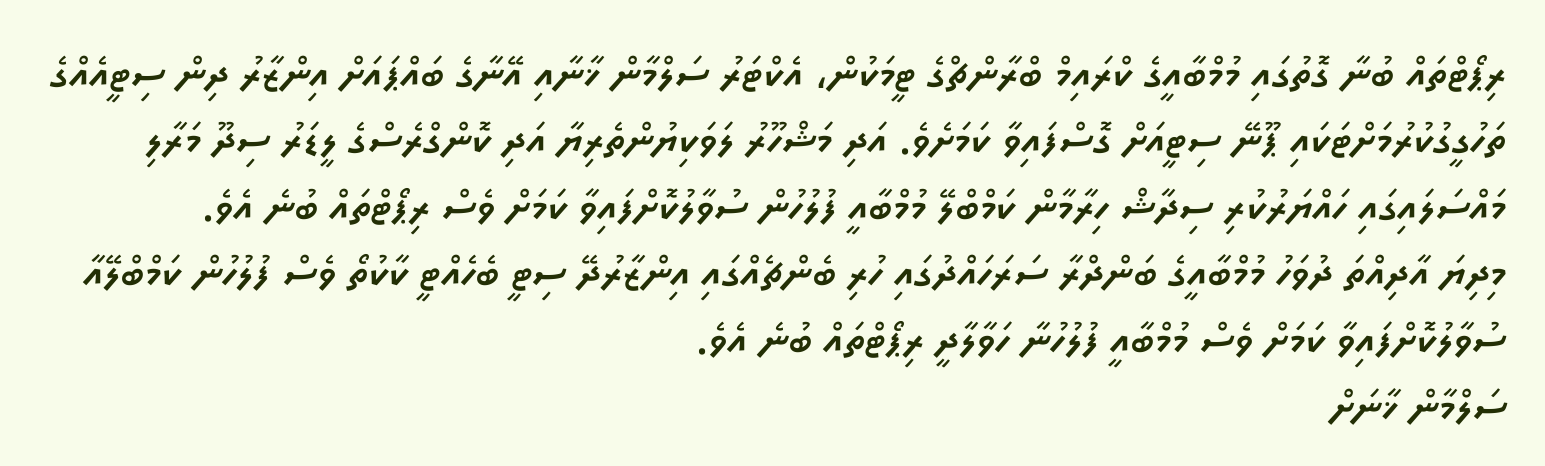ރިޕޯޓްތައް ބުނާ ގޮތުގައި މުމްބާއީގެ ކްރައިމް ބްރާންޗްގެ ޓީމަކުން، އެކްޓަރު ސަލްމާން ޚާނާއި އޭނާގެ ބައްޕައަށް އިންޒާރު ދިން ސިޓީއެއްގެ ތަހުގީގުކުރުމަށްޓަކައި ޕޫނޭ ސިޓީއަށް ގޮސްފައިވާ ކަމަށެވެ. އަދި މަޝްހޫރު ލަވަކިޔުންތެރިޔާ އަދި ކޮންގްރެސްގެ ލީޑަރު ސިދޫ މަރާލި މައްސަލައިގައި ހައްޔަރުކުރި ސިދާޝް ހިރާމާން ކަމްބްލޭ މުމްބާއީ ފުލުހުން ސުވާލުކޮށްފައިވާ ކަމަށް ވެސް ރިޕޯޓްތައް ބުނެ އެވެ.
މިދިޔަ އާދިއްތަ ދުވަހު މުމްބާއީގެ ބަންދްރާ ސަރަހައްދުގައި ހުރި ބެންޗެއްގައި އިންޒާރުދޭ ސިޓީ ބެހެއްޓީ ކާކުތޯ ވެސް ފުލުހުން ކަމްބްލޭއާ ސުވާލުކޮށްފައިވާ ކަމަށް ވެސް މުމްބާއީ ފުލުހުނާ ހަވާލާދީ ރިޕޯޓްތައް ބުނެ އެވެ.
ސަލްމާން ޚާނަށް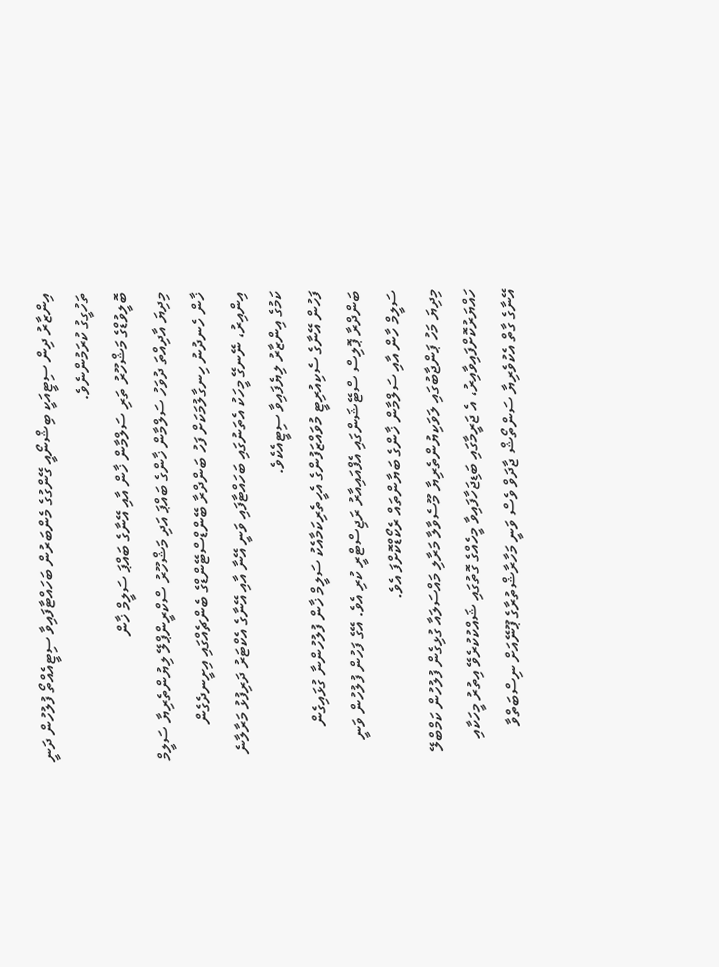އިންޒާރު ދިން ސިޓީއަކީ ބިޝްނޯއީ ގޭންގުގެ މެންބަރުން ބަހައްޓާފައިވާ ސިޓީއެއްތޯ ފުލުހުން ދަނީ ތަހުގީގު ކުރަމުންނެވެ.
ބޮލީވުޑްގެ މަޝްހޫރު ތަރި ސަލްމާން ޚާން އާއި އޭނާގެ ބައްޕަ ސަލީމް ޚާން
މިދިޔަ އާދިއްތަ ދުވަހު ސަލްމާން ޚާންގެ ބައްޕަ އަދި މަޝްހޫރު ސްކްރީންޕްލޭ ލިޔުންތެރިޔާ ސަލީމް ޚާން ހެނދުނު ހިނގާލުމަކަށް ފަހު ބަންދްރާ ބޭންޑްސްޓޭންޑްގެ ބެންޗެއްގައި އިށީނދެގެން އިންއިރު، ނޭނގޭ މީހަކު އެތަނުގައި ބަހައްޓާފައި ވަނީ އޭނާ އާއި އޭނާގެ އެކްޓަރު ދަރިފުޅު މަރާލާނެ ކަމުގެ އިންޒާރު ލިޔެފައިވާ ސިޓީއެކެވެ.
ފަހުން އޭނާގެ ސެކިއުރިޓީ މުވައްޒަފުންގެ އެހީތެރިކަމާއެކު ސަލީމް ޚާން ފުލުހުންނާ ގުޅައިގެން ބަންދްރާ ޕޮލިސް ސްޓޭޝަންގައި އެފްއައިއާރު ރަޖިސްޓްރީ ކުރި އެވެ. އޭގެ ފަހުން ފުލުހުން ވަނީ ސަލީމް ހާން އާއި ސަލްމާން ޚާންގެ ބަޔާންތައް ރެކޯޑްކޮށްފަ އެވެ.
މިދިޔަ މަހު ޕަންޖާބުގައި ލަވަކިޔުންތެރިޔާ މޫސެވާލާ މަރާލި މައްސަލައާ ގުޅިގެން ފުލުހުން ކަމްބްލޭ ހައްޔަރުކޮށްފައިވާއިރު، އެ ޖަރީމާގައި ބަޑިޖަހާފައިވާ މީހެއްގެ ގޮތުގައި ޝައްކުކުރެވޭ އިތުރު މީހަކާއި އޭނާގެ ގާތް އެކުވެރިޔާ ސަންތޯޝް ޖާދަވް ވެސް ވަނީ މަހާރާޝްތުރާގެ ޕޫނޭއަށް ނިސްބަތްވާ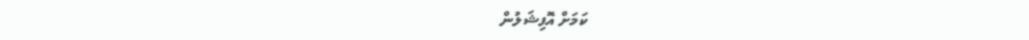ކަމަށް އޮފިޝަލުން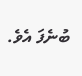ބުނެފަ އެވެ.